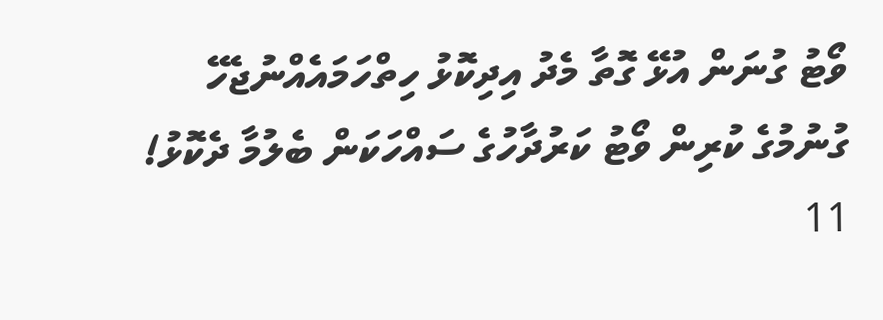ވޯޓު ގުނަން އުޅޭ ގޮތާ މެދު އިދިކޮޅު ހިތްހަމައެއްނުޖެހޭ
ގުނުމުގެ ކުރިން ވޯޓު ކަރުދާހުގެ ސައްހަކަން ބެލުމާ ދެކޮޅު!
11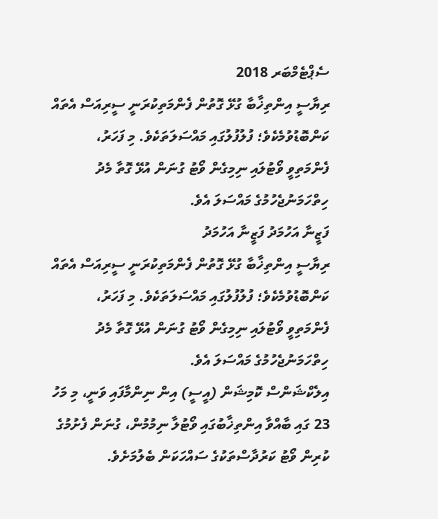ސެޕްޓެމްބަރ 2018
ރިޔާސީ އިންތިޚާބާ ގުޅޭ ގޮތުން ފެންމަތިކުރަނީ ސީރިއަސް އެތައް ކަންބޮޑުވުމެކެވެ؛ ފުލުފުލުގައި މައްސަލަތަކެވެ. މި ފަހަރު، ފެންމަތިވީ ވޯޓުލައި ނިމިގެން ވޯޓު ގުނަން އުޅޭ ގޮތާ މެދު ހިތްހަމަނުޖެހުމުގެ މައްސަލަ އެވެ.
ފަޒީނާ އަހުމަދު ފަޒީނާ އަހުމަދު
ރިޔާސީ އިންތިޚާބާ ގުޅޭ ގޮތުން ފެންމަތިކުރަނީ ސީރިއަސް އެތައް ކަންބޮޑުވުމެކެވެ؛ ފުލުފުލުގައި މައްސަލަތަކެވެ. މި ފަހަރު، ފެންމަތިވީ ވޯޓުލައި ނިމިގެން ވޯޓު ގުނަން އުޅޭ ގޮތާ މެދު ހިތްހަމަނުޖެހުމުގެ މައްސަލަ އެވެ.
އިލެކްޝަންސް ކޮމިޝަން (އީސީ) އިން ނިންމާފައި ވަނީ، މި މަހު 23 ގައި ބާއްވާ އިންތިޚާބުގައި ވޯޓުލާ ނިމުމުން، ގުނަން ފެށުމުގެ ކުރިން ވޯޓު ކަރުދާސްތަކުގެ ސައްހަކަން ބެލުމަށެވެ.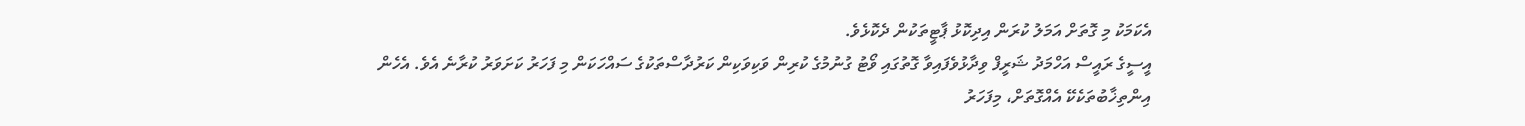އެކަމަކު މި ގޮތަށް އަމަލު ކުރަން އިދިކޮޅު ޕާޓީތަކުން ދެކޮޅެވެ.
އީސީގެ ރައީސް އަހްމަދު ޝަރީފް ވިދާޅުވެފައިވާ ގޮތުގައި ވޯޓު ގުނުމުގެ ކުރިން ވަކިވަކިން ކަރުދާސްތަކުގެ ސައްހަކަން މި ފަހަރު ކަށަވަރު ކުރާނެ އެވެ. އެހެން އިންތިޚާބުތަކެކޭ އެއްގޮތަށް، މިފަހަރު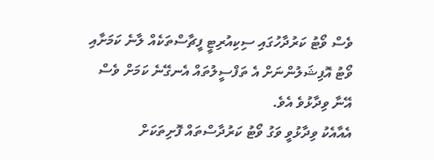ވެސް ވޯޓު ކަރުދާހުގައި ސިކިއުރިޓީ ފީޗާސްތަކެއް ލާނެ ކަމަށާއި ވޯޓު އޮފިޝަލުންނަށް އެ ތަފްސީލުތައް އެނގޭނެ ކަމަށް ވެސް އޭނާ ވިދާޅުވެ އެވެ.
އެއާއެކު ވިދާޅުވީ ވަގު ވޯޓު ކަރުދާސްތައް ފޮށިތަކަށް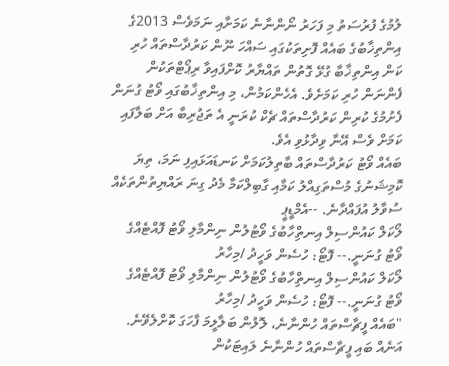ލުމުގެ ފުރުސަތު މި ފަހަރު ނޯންނާނެ ކަމަށާއި ނަމަވެސް 2013ގެ އިންތިޚާބުގެ ބައެއް ފޮށިތަކުގައި ސައްހަ ނޫން ކަރުދާސްތައް ހުރި ކަން އިންތިޚާބާ ގުޅޭ ގޮތުން ތައްޔާރު ކޮށްފައިވާ ރިޕޯޓްތަކުން ފެންނަން ހުރި ކަމަށެވެ. އެހެންކަމުން، މި އިންތިޚާބުގައި ވޯޓު ގުނަން ފެށުމުގެ ކުރިން ކަރުދާސްތައް ޗެކް ކުރަނީ އެ ތަޖުރިބާ އަށް ބަލާފައި ކަމަށް ވެސް އޭނާ ވިދާޅުވި އެވެ.
ބައެއް ވޯޓު ކަރުދާސްތައް ބާތިލުކަމަށް ކަނޑައަޅައިފި ނަމަ، ތިޔަ ކޮމިޝަނުގެ މުސްތަގިއްލު ކަމާއި ގާބިލްކަމާ މެދު ގިނަ ރައްޔިތުންތަކެއް ސުވާލު އުފައްދާނެ. --އެމްޑީޕީ
ލޯކަލް ކައުންސިލް އިނތިްހާބުގެ ވޯޓުލުން ނިންމާލި ވޯޓު ފޮއްޓެއްގެ ވޯޓު ގުނަނީ.-- ފޮޓޯ: ހުސެން ވަހީދު /މިހާރު
ލޯކަލް ކައުންސިލް އިނތިްހާބުގެ ވޯޓުލުން ނިންމާލި ވޯޓު ފޮއްޓެއްގެ ވޯޓު ގުނަނީ.-- ފޮޓޯ: ހުސެން ވަހީދު /މިހާރު
"ބައެއް ފީޗާސްތައް ހުންނާނެ، ލޮލުން ބަލާލީމަ ފާހަގަ ކޮށްލެވޭނެ. އަނެއް ބައި ފީޗާސްތައް ހުންނާނެ ލައިޓަކުން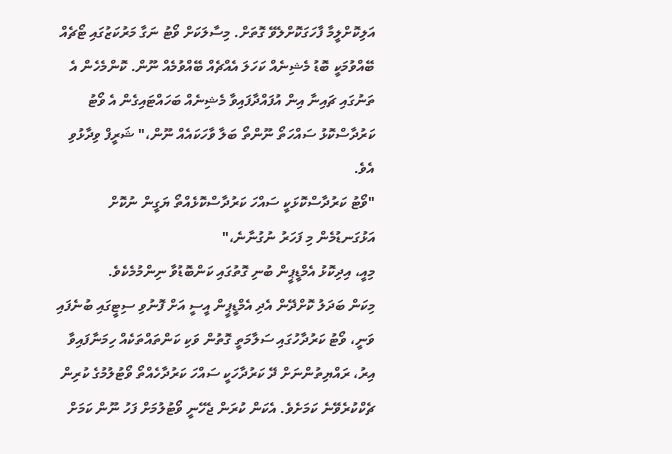އަލިކޮށްލީމާ ފާހަގަކޮށްލެވޭ ގޮތަށް. މިސާލަކަށް ވޯޓު ނަގާ މަރުކަޒުގައި ޓޯޗެއް ބޭއްވުމަކީ ބޮޑު މެޝިނެއް ކަހަލަ އެއްޗެއް ބޭއްވުމެއް ނޫން. ކޮންމެހެން އެ ތަނުގައި ޗައިނާ އިން އުފައްދާފައިވާ މެޝިނެއް ބަހައްޓައިގެން އެ ވޯޓު ކަރުދާސްކޮޅު ސައްހަތޯ ނޫންތޯ ބަލާ ވާހަކައެއް ނޫން،" ޝަރީފް ވިދާޅުވި އެވެ.
"ވޯޓު ކަރުދާސްކޮޅަކީ ސައްހަ ކަރުދާސްކޮޅެއްތޯ ޔަގީން ނުކޮށް އަޅުގަނޑުމެން މި ފަހަރު ނުގުނާނެ،"
މިއީ، އިދިކޮޅު އެމްޑީޕީން ބުނި ގޮތުގައި ކަންބޮޑުވާ ނިންމުމެކެވެ.
މިކަން ބަދަލު ކޮށްދޭން އެދި އެމްޑީޕީން އީސީ އަށް ފޮނުވި ސިޓީގައި ބުނެފައި ވަނީ، ވޯޓު ކަރުދާހުގައި ސަލާމަތީ ގޮތުން ވަކި ކަންތައްތަކެއް ހިމަނާފައިވާ އިރު، ރައްޔިތުންނަށް ދޭ ކަރުދާހަކީ ސައްހަ ކަރުދާހެއްތޯ ވޯޓުލުމުގެ ކުރިން ޗެކްކުރެވޭނެ ކަމަށެވެ. އެކަން ކުރަން ޖެހޭނީ ވޯޓުލުމަށް ފަހު ނޫން ކަމަށް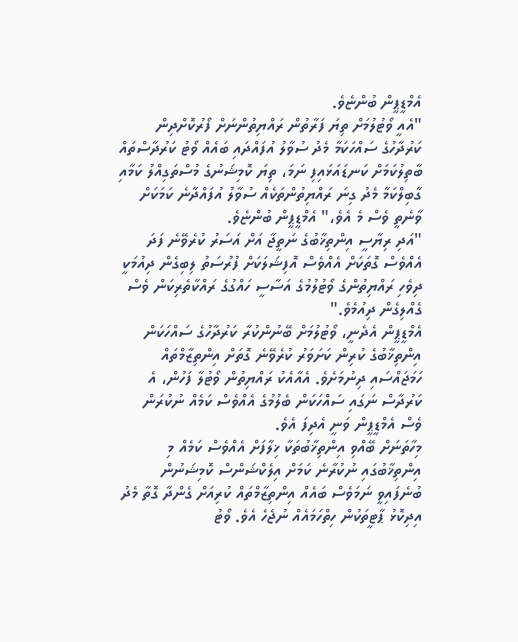އެމްޑީޕީން ބުންޏެވެ.
"އެއީ ވޯޓުލުމަށް ތިޔަ ފަރާތުން ރައްޔިތުންނަށް ފޯރުކޮށްދިން ކަރުދާހުގެ ސައްހަކަމާ މެދު ސުވާލު އުފައްދައި ބައެއް ވޯޓު ކަރުދާސްތައް ބާތިލުކަމަށް ކަނޑައަޅައިފި ނަމަ، ތިޔަ ކޮމިޝަނުގެ މުސްތަގިއްލު ކަމާއި ގާބިލްކަމާ މެދު ގިނަ ރައްޔިތުންތަކެއް ސުވާލު އުފައްދާނެ ކަމަކަށް ވާނެތީ ވެސް މެ އެވެ،" އެމްޑީޕީން ބުންޏެވެ.
"އަދި ރިޔާސީ އިންތިޚާބުގެ ނަތީޖާ އަށް އަސަރު ކުރެވޭނެ ފަދަ އެއްވެސް ގޮތަކަށް އެއްވެސް އޮފިޝަލަކަށް ފުރުސަތު ލިބިގެން ދިއުމަކީ ދިވެހި ރައްޔިތުންގެ ވޯޓުލުމުގެ އަސާސީ ހައްގުގެ ރައްކާތެރިކަން ވެސް ގެއްލިގެން ދިއުމެވެ."
އެމްޑީޕީން އެދެނީ، ވޯޓުލުމަށް ބޭނުންކުރާ ކަރުދާހުގެ ސައްހަކަން އިންތިޚާބުގެ ކުރިން ކަށަވަރު ކުރެވޭނެ ގޮތަށް އިންތިޒާމްތައް ހަމަޖައްސައި ދިނުމަށެވެ. އެއާއެކު ރައްޔިތުން ވޯޓުލާ ފަހުން، އެ ކަރުދާސް ނަގައި ސައްހަކަން ބެލުމުގެ އެއްވެސް ކަމެއް ނުކުރަން ވެސް އެމްޑީޕީން ވަނީ އެދިފަ އެވެ.
މިހާތަނަށް ބޭއްވި އިންތިޚާބުތަކާ ޚިލާފަށް އެއްވެސް ކަމެއް މި އިންތިޚާބުގައި ނުކުރާނެ ކަމަށް އިލެކްޝަންސް ކޮމިޝަނުން ބުނެފައިވީ ނަމަވެސް ބައެއް އިންތިޒާމްތައް ކުރިއަށް ގެންދާ ގޮތާ މެދު އިދިކޮޅު ޕާޓީތަކުން ހިތްހަމައެއް ނުޖެހެ އެވެ. ވޯޓު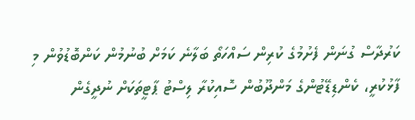ކަރުދާސް ގުނަން ފެށުމުގެ ކުރިން ސައްހަތޯ ބަލާނެ ކަމަށް ބުނުމުން ކަންބޮޑުވުން މި ފާޅުކުރީ، ކެންޑިޑޭޓުންގެ މަންދޫބުން ސޮއިކުރާ ލިސްޓު ޕާޓީތަކަށް ނުދީގެން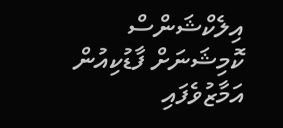އިލެކްޝަންސް ކޮމިޝަނަށް ފާޑުކިއުން އަމާޒުވެފައި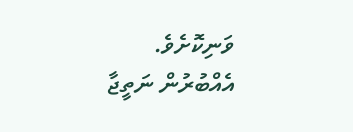ވަނިކޮށެވެ.
އެއްބުރުން ނަތީޖާ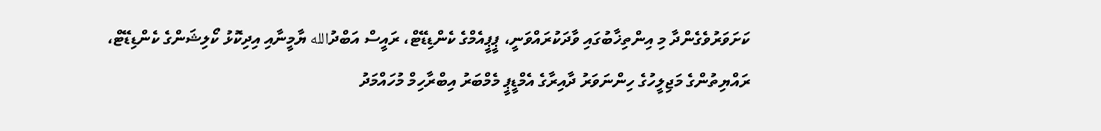ކަށަވަރުވެގެންދާ މި އިންތިޚާބުގައި ވާދަކުރައްވަނީ، ޕީޕީއެމްގެ ކެންޑިޑޭޓް، ރައީސް އަބްދުالله ޔާމީނާއި އިދިކޮޅު ކޯލިޝަންގެ ކެންޑިޑޭޓް، ރައްޔިތުންގެ މަޖިލީހުގެ ހިންނަވަރު ދާއިރާގެ އެމްޑީޕީ މެމްބަރު އިބްރާހިމް މުހައްމަދު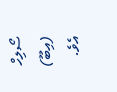ސޯލިހް (އިބޫ) އެވެ.